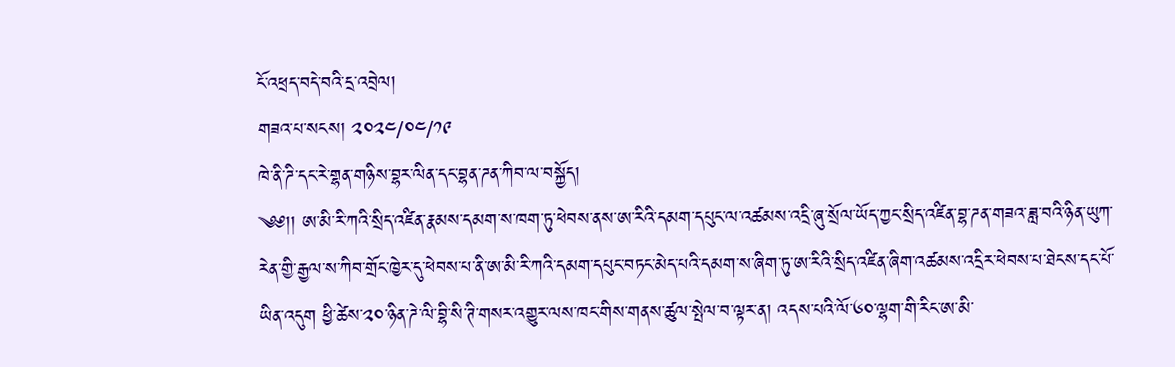ངོ་འཕྲད་བདེ་བའི་དྲ་འབྲེལ།
གཟའ་པ་སངས། ༢༠༢༤/༠༤/༡༩
ཁེ་ནི་ཌི་དང་རེ་གྷན་གཉིས་བྷར་ལིན་དང་བྷན་ཌན་ཀིབ་ལ་བསྐྱོད།
༄༅།། ཨ་མི་རི་ཀའི་སྲིད་འཛིན་རྣམས་དམག་ས་ཁག་ཏུ་ཕེབས་ནས་ཨ་རིའི་དམག་དཔུང་ལ་འཚམས་འདྲི་ཞུ་སྲོལ་ཡོད་ཀྱང་སྲིད་འཛིན་བྷ་ཌན་གཟའ་ཟླ་བའི་ཉིན་ཡུཀ་རེན་གྱི་རྒྱལ་ས་ཀིབ་གྲོང་ཁྱེར་དུ་ཕེབས་པ་ནི་ཨ་མི་རི་ཀའི་དམག་དཔུང་བཏང་མེད་པའི་དམག་ས་ཞིག་ཏུ་ཨ་རིའི་སྲིད་འཛིན་ཞིག་འཚམས་འདྲིར་ཕེབས་པ་ཐེངས་དང་པོ་ཡིན་འདུག ཕྱི་ཚེས་༢༠་ཉིན་ཌེ་ལི་བྷི་སི་ཊི་གསར་འགྱུར་ལས་ཁང་གིས་གནས་ཚུལ་སྤེལ་བ་ལྟར་ན། འདས་པའི་ལོ་༦༠་ལྷག་གི་རིང་ཨ་མི་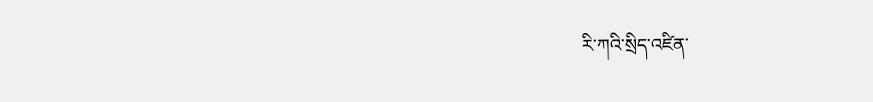རི་ཀའི་སྲིད་འཛིན་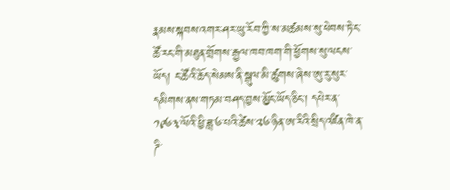རྣམས་སྐབས་འགར་ཤར་ཡུ་རོབ་ཀྱི་ས་མཚམས་སུ་ཕེབས་ཏེ་ང་ཚོ་རང་གི་མཐུན་གྲོགས་རྒྱལ་ཁབ་ཁག་གི་ཕྱོགས་སུ་ལངས་ཡོད། ང་ཚོའི་ཆོད་སེམས་ནི་སྒུལ་མི་ཚུགས་ཞེས་ཨུ་རུ་སུར་དམིགས་ནས་གཏམ་བཤད་བྱས་མྱོང་ཡོད་ཅིང་། དཔེར་ན་༡༩༦༣་ལོའི་ཕྱི་ཟླ་༦་པའི་ཚེས་༢༦་ཉིན་ཨ་རིའི་སྲིད་འཛིན་ཁེ་ན་ཌི་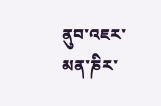ནུབ་འཇར་མན་ཎིར་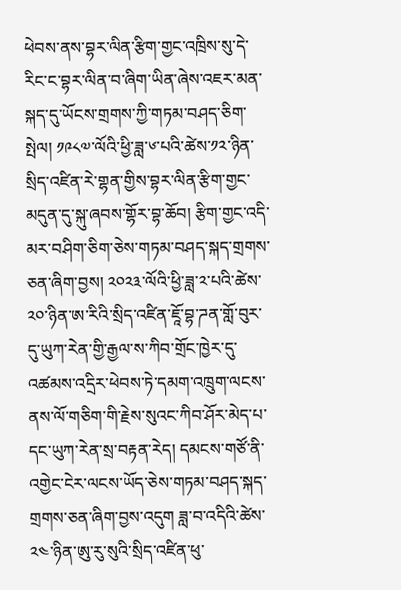ཕེབས་ནས་བྷར་ལིན་རྩིག་གྱང་འཁྲིས་སུ་དེ་རིང་ང་བྷར་ལིན་བ་ཞིག་ཡིན་ཞེས་འཇར་མན་སྐད་དུ་ཡོངས་གྲགས་ཀྱི་གཏམ་བཤད་ཅིག་སྤེལ། ༡༩༨༧་ལོའི་ཕྱི་ཟླ་༦་པའི་ཚེས་༡༢་ཉིན་སྲིད་འཛིན་རེ་གྷན་གྱིས་བྷར་ལིན་རྩིག་གྱང་མདུན་དུ་སྐུ་ཞབས་གྷོར་བྷ་ཆོབ། རྩིག་གྱང་འདི་མར་བཤིག་ཅིག་ཅེས་གཏམ་བཤད་སྐད་གྲགས་ཅན་ཞིག་བྱས། ༢༠༢༣་ལོའི་ཕྱི་ཟླ་༢་པའི་ཚེས་༢༠་ཉིན་ཨ་རིའི་སྲིད་འཛིན་ཇཱོ་བྷ་ཌན་གློ་བུར་དུ་ཡུཀ་རེན་གྱི་རྒྱལ་ས་ཀིབ་གྲོང་ཁྱེར་དུ་འཚམས་འདྲིར་ཕེབས་ཏེ་དམག་འཁྲུག་ལངས་ནས་ལོ་གཅིག་གི་རྗེས་སུའང་ཀིབ་ཤོར་མེད་པ་དང་ཡུཀ་རེན་སྲ་བརྟན་རེད། དམངས་གཙོ་ནི་འགྱེང་ངེར་ལངས་ཡོད་ཅེས་གཏམ་བཤད་སྐད་གྲགས་ཅན་ཞིག་བྱས་འདུག ཟླ་བ་འདིའི་ཚེས་༢༤་ཉིན་ཨུ་རུ་སུའི་སྲིད་འཛིན་ཕུ་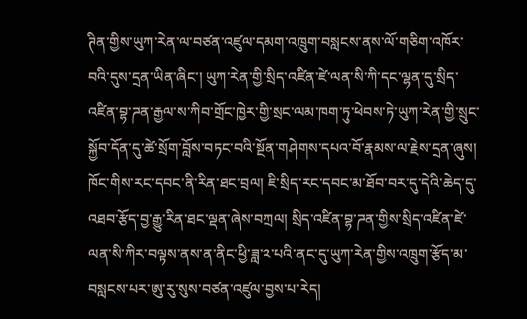ཊིན་གྱིས་ཡུཀ་རེན་ལ་བཙན་འཛུལ་དམག་འཁྲུག་བསླངས་ནས་ལོ་གཅིག་འཁོར་བའི་དུས་དྲན་ཡིན་ཞིང་། ཡུཀ་རེན་གྱི་སྲིད་འཛིན་ཛེ་ལན་སི་ཀི་དང་ལྷན་དུ་སྲིད་འཛིན་བྷ་ཌན་རྒྱལ་ས་ཀིབ་གྲོང་ཁྱེར་གྱི་སྲང་ལམ་ཁག་ཏུ་ཕེབས་ཏེ་ཡུཀ་རེན་གྱི་སྲུང་སྐྱོབ་དོན་དུ་ཚེ་སྲོག་བློས་བཏང་བའི་སྔོན་གཤེགས་དཔའ་བོ་རྣམས་ལ་རྗེས་དྲན་ཞུས། ཁོང་གིས་རང་དབང་ནི་རིན་ཐང་བྲལ། ཇི་སྲིད་རང་དབང་མ་ཐོབ་བར་དུ་དེའི་ཆེད་དུ་འཐབ་རྩོད་བྱ་རྒྱུ་རིན་ཐང་ལྡན་ཞེས་བཀྲལ། སྲིད་འཛིན་བྷ་ཌན་གྱིས་སྲིད་འཛིན་ཛེ་ལན་སི་ཀིར་བལྟས་ནས་ན་ནིང་ཕྱི་ཟླ་༢་པའི་ནང་དུ་ཡུཀ་རེན་གྱིས་འཁྲུག་རྩོད་མ་བསླངས་པར་ཨུ་རུ་སུས་བཙན་འཛུལ་བྱས་པ་རེད།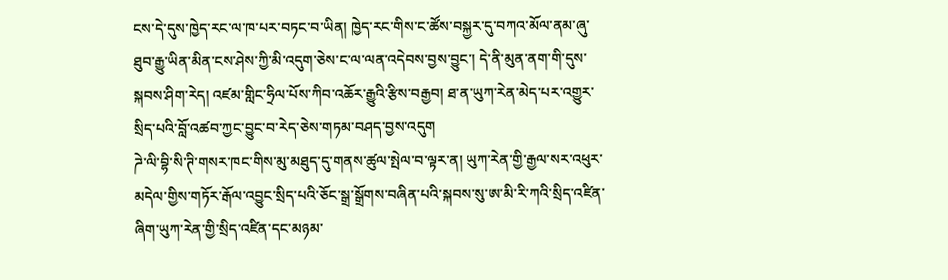ངས་དེ་དུས་ཁྱེད་རང་ལ་ཁ་པར་བཏང་བ་ཡིན། ཁྱེད་རང་གིས་ང་ཚོས་བསྐྱར་དུ་བཀའ་མོལ་ནམ་ཞུ་ཐུབ་རྒྱུ་ཡིན་མིན་ངས་ཤེས་ཀྱི་མི་འདུག་ཅེས་ང་ལ་ལན་འདེབས་བྱས་བྱུང་། དེ་ནི་མུན་ནག་གི་དུས་སྐབས་ཤིག་རེད། འཛམ་གླིང་ཧྲིལ་པོས་ཀིབ་འཆོར་རྒྱུའི་རྩིས་བརྒྱབ། ཐ་ན་ཡུཀ་རེན་མེད་པར་འགྱུར་སྲིད་པའི་བློ་འཚབ་ཀྱང་བྱུང་བ་རེད་ཅེས་གཏམ་བཤད་བྱས་འདུག
ཌེ་ལི་བྷི་སི་ཊི་གསར་ཁང་གིས་མུ་མཐུད་དུ་གནས་ཚུལ་སྤེལ་བ་ལྟར་ན། ཡུཀ་རེན་གྱི་རྒྱལ་སར་འཕུར་མདེལ་གྱིས་གཏོར་རྒོལ་འབྱུང་སྲིད་པའི་ཅོང་སྒྲ་སྒྲོགས་བཞིན་པའི་སྐབས་སུ་ཨ་མི་རི་ཀའི་སྲིད་འཛིན་ཞིག་ཡུཀ་རེན་གྱི་སྲིད་འཛིན་དང་མཉམ་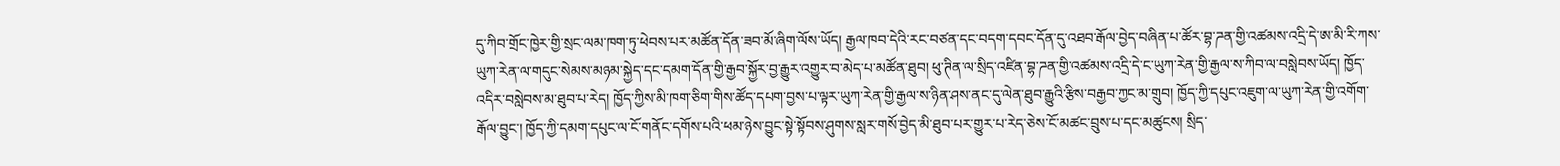དུ་ཀིབ་གྲོང་ཁྱེར་གྱི་སྲང་ལམ་ཁག་ཏུ་ཕེབས་པར་མཚོན་དོན་ཟབ་མོ་ཞིག་ལོས་ཡོད། རྒྱལ་ཁབ་དེའི་རང་བཙན་དང་བདག་དབང་དོན་དུ་འཐབ་རྒོལ་བྱེད་བཞིན་པ་ཚོར་བྷ་ཌན་གྱི་འཚམས་འདྲི་དེ་ཨ་མི་རི་ཀས་ཡུཀ་རེན་ལ་གདུང་སེམས་མཉམ་སྐྱེད་དང་དམག་དོན་གྱི་རྒྱབ་སྐྱོར་བྱ་རྒྱུར་འགྱུར་བ་མེད་པ་མཚོན་ཐུབ། ཕུ་ཊིན་ལ་སྲིད་འཛིན་བྷ་ཌན་གྱི་འཚམས་འདྲི་དེ་ང་ཡུཀ་རེན་གྱི་རྒྱལ་ས་ཀིབ་ལ་བསླེབས་ཡོད། ཁྱོད་འདིར་བསླེབས་མ་ཐུབ་པ་རེད། ཁྱོད་ཀྱིས་མི་ཁག་ཅིག་གིས་ཚོད་དཔག་བྱས་པ་ལྟར་ཡུཀ་རེན་གྱི་རྒྱལ་ས་ཉིན་ཤས་ནང་དུ་ལེན་ཐུབ་རྒྱུའི་རྩིས་བརྒྱབ་ཀྱང་མ་གྲུབ། ཁྱོད་ཀྱི་དཔུང་འཇུག་ལ་ཡུཀ་རེན་གྱི་འགོག་རྒོལ་བྱུང་། ཁྱོད་ཀྱི་དམག་དཔུང་ལ་ངོ་གནོང་དགོས་པའི་ཕམ་ཉེས་བྱུང་སྟེ་སྟོབས་ཤུགས་སླར་གསོ་བྱེད་མི་ཐུབ་པར་གྱུར་པ་རེད་ཅེས་ངོ་མཚང་བྲུས་པ་དང་མཚུངས། སྲིད་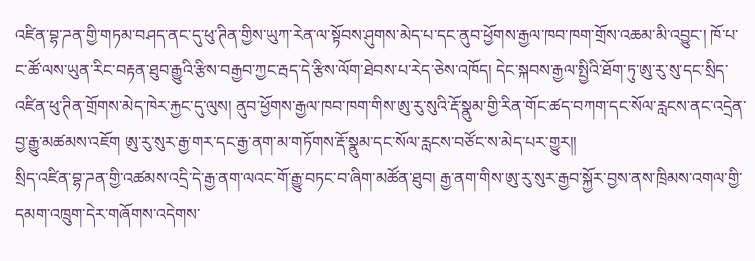འཛིན་བྷ་ཌན་གྱི་གཏམ་བཤད་ནང་དུ་ཕུ་ཊིན་གྱིས་ཡུཀ་རེན་ལ་སྟོབས་ཤུགས་མེད་པ་དང་ནུབ་ཕྱོགས་རྒྱལ་ཁབ་ཁག་གྲོས་འཆམ་མི་འབྱུང་། ཁོ་པ་ང་ཚོ་ལས་ཡུན་རིང་བརྟན་ཐུབ་རྒྱུའི་རྩིས་བརྒྱབ་ཀྱང་རྦད་དེ་རྩིས་ལོག་ཐེབས་པ་རེད་ཅེས་འཁོད། དེང་སྐབས་རྒྱལ་སྤྱིའི་ཐོག་ཏུ་ཨུ་རུ་སུ་དང་སྲིད་འཛིན་ཕུ་ཊིན་གྲོགས་མེད་ཁེར་རྐྱང་དུ་ལུས། ནུབ་ཕྱོགས་རྒྱལ་ཁབ་ཁག་གིས་ཨུ་རུ་སུའི་རྡོ་སྣུམ་གྱི་རིན་གོང་ཚད་བཀག་དང་སོལ་རླངས་ནང་འདྲེན་བྱ་རྒྱུ་མཚམས་འཇོག ཨུ་རུ་སུར་རྒྱ་གར་དང་རྒྱ་ནག་མ་གཏོགས་རྡོ་སྣུམ་དང་སོལ་རླངས་བཙོང་ས་མེད་པར་གྱུར།།
སྲིད་འཛིན་བྷ་ཌན་གྱི་འཚམས་འདྲི་དེ་རྒྱ་ནག་ལའང་གོ་རྒྱུ་བཏང་བ་ཞིག་མཚོན་ཐུབ། རྒྱ་ནག་གིས་ཨུ་རུ་སུར་རྒྱབ་སྐྱོར་བྱས་ནས་ཁྲིམས་འགལ་གྱི་དམག་འཁྲུག་དེར་གཞོགས་འདེགས་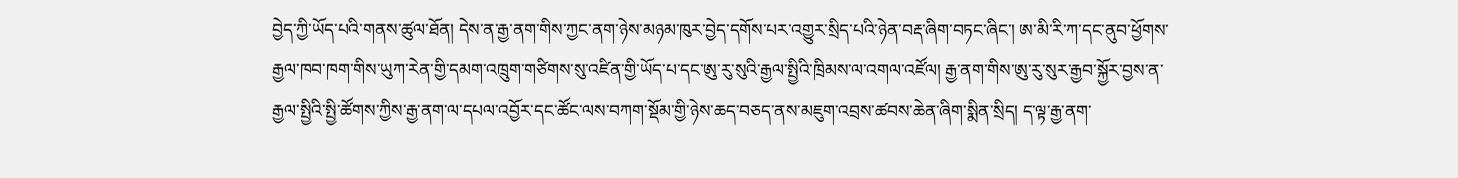བྱེད་ཀྱི་ཡོད་པའི་གནས་ཚུལ་ཐོན། དེས་ན་རྒྱ་ནག་གིས་ཀྱང་ནག་ཉེས་མཉམ་ཁུར་བྱེད་དགོས་པར་འགྱུར་སྲིད་པའི་ཉེན་བརྡ་ཞིག་བཏང་ཞིང་། ཨ་མི་རི་ཀ་དང་ནུབ་ཕྱོགས་རྒྱལ་ཁབ་ཁག་གིས་ཡུཀ་རེན་གྱི་དམག་འཁྲུག་གཙིགས་སུ་འཛིན་གྱི་ཡོད་པ་དང་ཨུ་རུ་སུའི་རྒྱལ་སྤྱིའི་ཁྲིམས་ལ་འགལ་འཛོལ། རྒྱ་ནག་གིས་ཨུ་རུ་སུར་རྒྱབ་སྐྱོར་བྱས་ན་རྒྱལ་སྤྱིའི་སྤྱི་ཚོགས་ཀྱིས་རྒྱ་ནག་ལ་དཔལ་འབྱོར་དང་ཚོང་ལས་བཀག་སྡོམ་གྱི་ཉེས་ཆད་བཅད་ནས་མཇུག་འབྲས་ཚབས་ཆེན་ཞིག་སྨིན་སྲིད། ད་ལྟ་རྒྱ་ནག་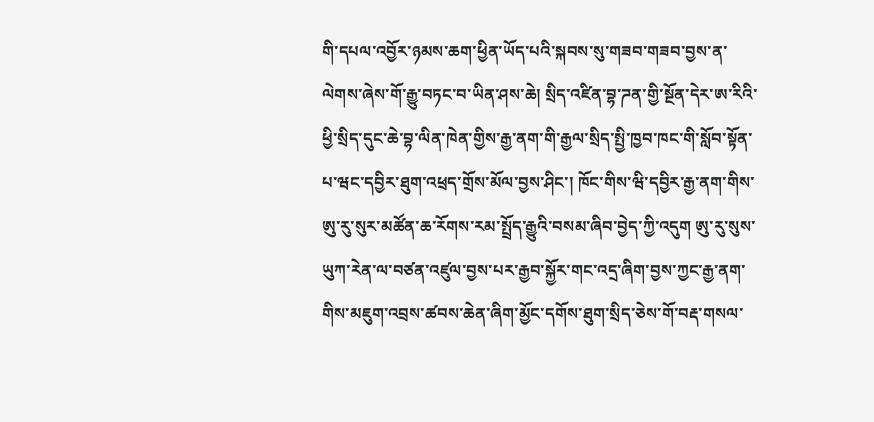གི་དཔལ་འབྱོར་ཉམས་ཆག་ཕྱིན་ཡོད་པའི་སྐབས་སུ་གཟབ་གཟབ་བྱས་ན་ལེགས་ཞེས་གོ་རྒྱུ་བཏང་བ་ཡིན་ཤས་ཆེ། སྲིད་འཛིན་བྷ་ཌན་གྱི་སྔོན་དེར་ཨ་རིའི་ཕྱི་སྲིད་དུང་ཆེ་བྷ་ལིན་ཁེན་གྱིས་རྒྱ་ནག་གི་རྒྱལ་སྲིད་སྤྱི་ཁྱབ་ཁང་གི་སློབ་སྟོན་པ་ཝང་དབྱིར་ཐུག་འཕྲད་གྲོས་མོལ་བྱས་ཤིང་། ཁོང་གིས་ཝི་དབྱིར་རྒྱ་ནག་གིས་ཨུ་རུ་སུར་མཚོན་ཆ་རོགས་རམ་སྤྲོད་རྒྱུའི་བསམ་ཞིབ་བྱེད་ཀྱི་འདུག ཨུ་རུ་སུས་ཡུཀ་རེན་ལ་བཙན་འཛུལ་བྱས་པར་རྒྱབ་སྐྱོར་གང་འདྲ་ཞིག་བྱས་ཀྱང་རྒྱ་ནག་གིས་མཇུག་འབྲས་ཚབས་ཆེན་ཞིག་མྱོང་དགོས་ཐུག་སྲིད་ཅེས་གོ་བརྡ་གསལ་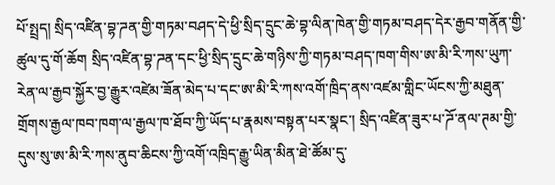པོ་སྤྲད། སྲིད་འཛིན་བྷ་ཌན་གྱི་གཏམ་བཤད་དེ་ཕྱི་སྲིད་དྲུང་ཆེ་བྷ་ལིན་ཁེན་གྱི་གཏམ་བཤད་དེར་རྒྱབ་གནོན་གྱི་ཚུལ་དུ་གོ་ཆོག སྲིད་འཛིན་བྷ་ཌན་དང་ཕྱི་སྲིད་དྲུང་ཆེ་གཉིས་ཀྱི་གཏམ་བཤད་ཁག་གིས་ཨ་མི་རི་ཀས་ཡུཀ་རེན་ལ་རྒྱབ་སྐྱོར་བྱ་རྒྱུར་འཛེམ་ཟོན་མེད་པ་དང་ཨ་མི་རི་ཀས་འགོ་ཁྲིད་ནས་འཛམ་གླིང་ཡོངས་ཀྱི་མཐུན་གྲོགས་རྒྱལ་ཁབ་ཁག་ལ་རྒྱལ་ཁ་ཐོབ་ཀྱི་ཡོད་པ་རྣམས་བསྟན་པར་སྣང་། སྲིད་འཛིན་ཟུར་པ་ཌོ་ནལ་ཊམ་གྱི་དུས་སུ་ཨ་མི་རི་ཀས་ནུབ་ཆིངས་ཀྱི་འགོ་འཁྲིད་རྒྱུ་ཡིན་མིན་ཐེ་ཚོམ་དུ་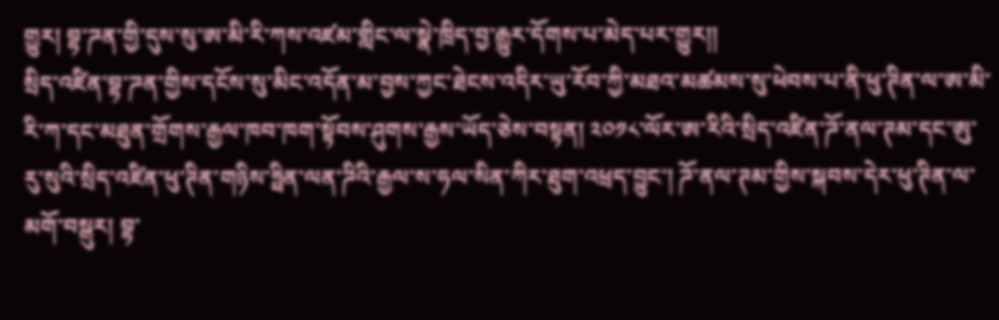གྱུར། བྷ་ཌན་གྱི་དུས་སུ་ཨ་མི་རི་ཀས་འཛམ་གླིང་ལ་སྣེ་ཁྲིད་བྱ་རྒྱུར་དོགས་པ་མེད་པར་གྱུར།།
སྲིད་འཛིན་བྷ་ཌན་གྱིས་དངོས་སུ་མིང་འདོན་མ་བྱས་ཀྱང་ཐེངས་འདིར་ཡུ་རོབ་ཀྱི་མཐའ་མཚམས་སུ་ཕེབས་པ་ནི་ཕུ་ཊིན་ལ་ཨ་མི་རི་ཀ་དང་མཐུན་གྲོགས་རྒྱལ་ཁབ་ཁག་སྟོབས་ཤུགས་རྒྱས་ཡོད་ཅེས་བསྟན། ༢༠༡༨་ལོར་ཨ་རིའི་སྲིད་འཛིན་ཌོ་ནལ་ཊམ་དང་ཨུ་རུ་སུའི་སྲིད་འཛིན་ཕུ་ཊིན་གཉིས་ཧྥིན་ལན་ཌིའི་རྒྱལ་ས་ཧལ་སིན་ཀིར་ཐུག་འཕྲད་བྱུང་། ཌོ་ནལ་ཊམ་གྱིས་སྐབས་དེར་ཕུ་ཊིན་ལ་མགོ་བསྒུར། བྷ་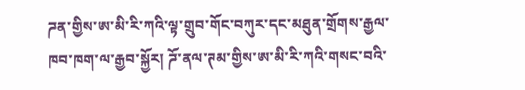ཌན་གྱིས་ཨ་མི་རི་ཀའི་ལྟ་གྲུབ་གོང་བཀུར་དང་མཐུན་གྲོགས་རྒྱལ་ཁབ་ཁག་ལ་རྒྱབ་སྐྱོར། ཌོ་ནལ་ཊམ་གྱིས་ཨ་མི་རི་ཀའི་གསང་བའི་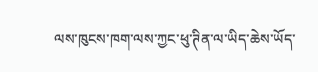ལས་ཁུངས་ཁག་ལས་ཀྱང་ཕུ་ཊིན་ལ་ཡིད་ཆེས་ཡོད་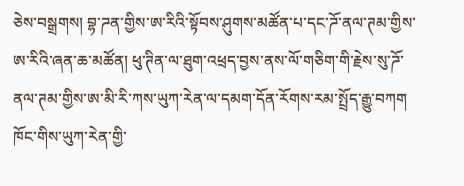ཅེས་བསྒྲགས། བྷ་ཌན་གྱིས་ཨ་རིའི་སྟོབས་ཤུགས་མཚོན་པ་དང་ཌོ་ནལ་ཊམ་གྱིས་ཨ་རིའི་ཞན་ཆ་མཚོན། ཕུ་ཊིན་ལ་ཐུག་འཕྲད་བྱས་ནས་ལོ་གཅིག་གི་རྗེས་སུ་ཌོ་ནལ་ཊམ་གྱིས་ཨ་མི་རི་ཀས་ཡུཀ་རེན་ལ་དམག་དོན་རོགས་རམ་སྤྲོད་རྒྱུ་བཀག ཁོང་གིས་ཡུཀ་རེན་གྱི་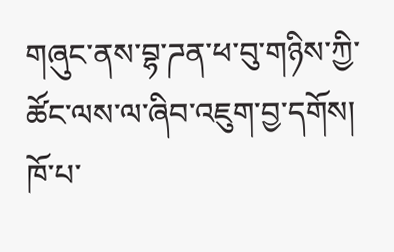གཞུང་ནས་བྷ་ཌན་ཕ་བུ་གཉིས་ཀྱི་ཚོང་ལས་ལ་ཞིབ་འཇུག་བྱ་དགོས། ཁོ་པ་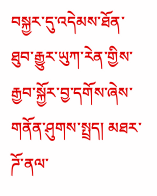བསྐྱར་དུ་འདེམས་ཐོན་ཐུབ་རྒྱུར་ཡུཀ་རེན་གྱིས་རྒྱབ་སྐྱོར་བྱ་དགོས་ཞེས་གནོན་ཤུགས་སྤྲད། མཐར་ཌོ་ནལ་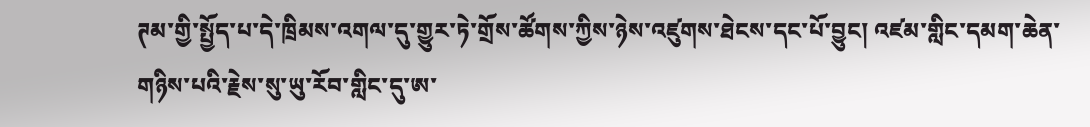ཊམ་གྱི་སྤྱོད་པ་དེ་ཁྲིམས་འགལ་དུ་གྱུར་ཏེ་གྲོས་ཚོགས་ཀྱིས་ཉེས་འཛུགས་ཐེངས་དང་པོ་བྱུང། འཛམ་གླིང་དམག་ཆེན་གཉིས་པའི་རྗེས་སུ་ཡུ་རོབ་གླིང་དུ་ཨ་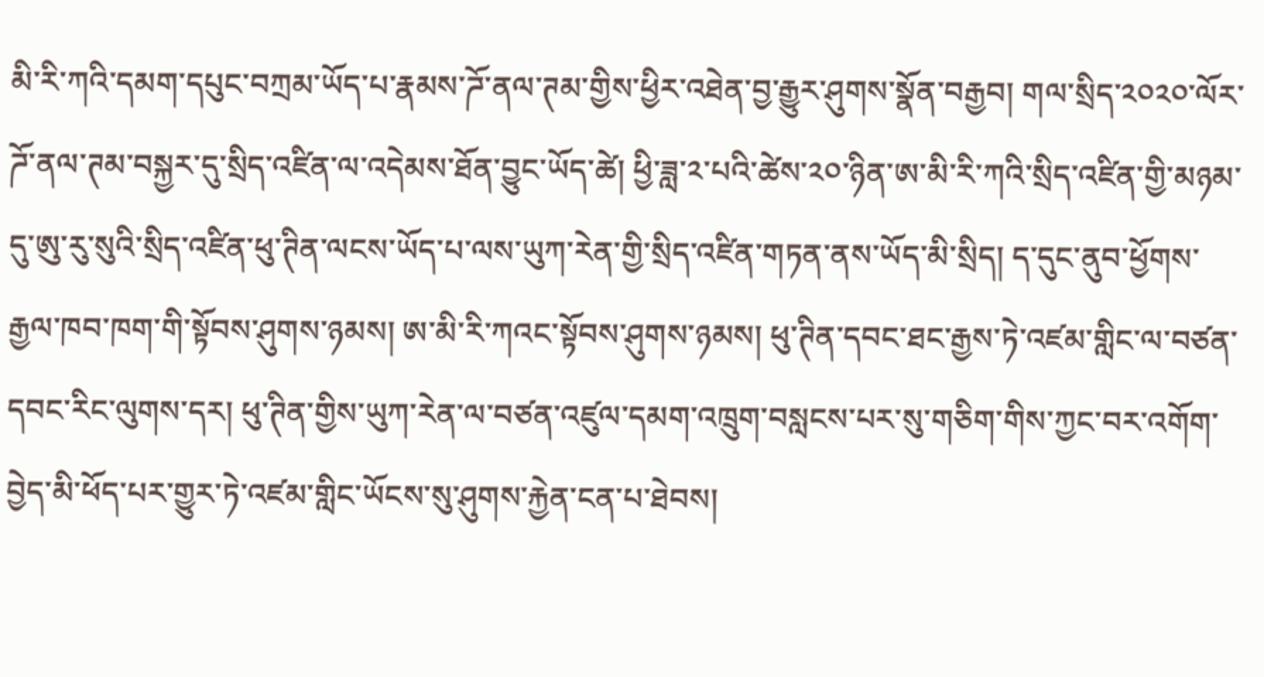མི་རི་ཀའི་དམག་དཔུང་བཀྲམ་ཡོད་པ་རྣམས་ཌོ་ནལ་ཊམ་གྱིས་ཕྱིར་འཐེན་བྱ་རྒྱུར་ཤུགས་སྣོན་བརྒྱབ། གལ་སྲིད་༢༠༢༠་ལོར་ཌོ་ནལ་ཊམ་བསྐྱར་དུ་སྲིད་འཛིན་ལ་འདེམས་ཐོན་བྱུང་ཡོད་ཚེ། ཕྱི་ཟླ་༢་པའི་ཚེས་༢༠་ཉིན་ཨ་མི་རི་ཀའི་སྲིད་འཛིན་གྱི་མཉམ་དུ་ཨུ་རུ་སུའི་སྲིད་འཛིན་ཕུ་ཊིན་ལངས་ཡོད་པ་ལས་ཡུཀ་རེན་གྱི་སྲིད་འཛིན་གཏན་ནས་ཡོད་མི་སྲིད། ད་དུང་ནུབ་ཕྱོགས་རྒྱལ་ཁབ་ཁག་གི་སྟོབས་ཤུགས་ཉམས། ཨ་མི་རི་ཀའང་སྟོབས་ཤུགས་ཉམས། ཕུ་ཊིན་དབང་ཐང་རྒྱས་ཏེ་འཛམ་གླིང་ལ་བཙན་དབང་རིང་ལུགས་དར། ཕུ་ཊིན་གྱིས་ཡུཀ་རེན་ལ་བཙན་འཛུལ་དམག་འཁྲུག་བསླངས་པར་སུ་གཅིག་གིས་ཀྱང་བར་འགོག་བྱེད་མི་ཕོད་པར་གྱུར་ཏེ་འཛམ་གླིང་ཡོངས་སུ་ཤུགས་རྐྱེན་ངན་པ་ཐེབས།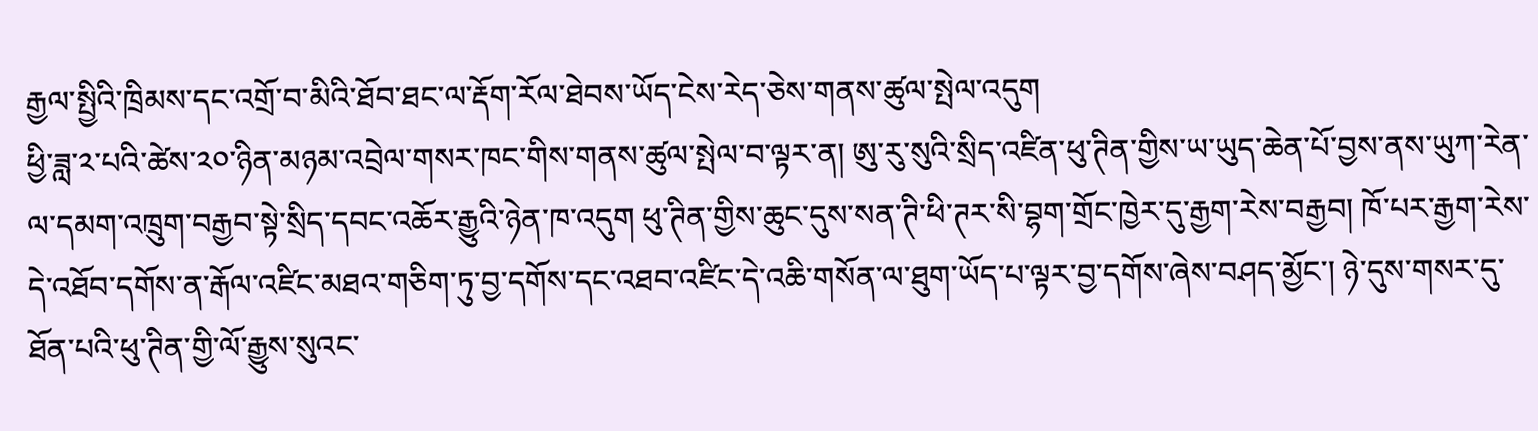རྒྱལ་སྤྱིའི་ཁྲིམས་དང་འགྲོ་བ་མིའི་ཐོབ་ཐང་ལ་རྡོག་རོལ་ཐེབས་ཡོད་ངེས་རེད་ཅེས་གནས་ཚུལ་སྤེལ་འདུག
ཕྱི་ཟླ་༢་པའི་ཚེས་༢༠་ཉིན་མཉམ་འབྲེལ་གསར་ཁང་གིས་གནས་ཚུལ་སྤེལ་བ་ལྟར་ན། ཨུ་རུ་སུའི་སྲིད་འཛིན་ཕུ་ཊིན་གྱིས་ཡ་ཡུད་ཆེན་པོ་བྱས་ནས་ཡུཀ་རེན་ལ་དམག་འཁྲུག་བརྒྱབ་སྟེ་སྲིད་དབང་འཆོར་རྒྱུའི་ཉེན་ཁ་འདུག ཕུ་ཊིན་གྱིས་ཆུང་དུས་སན་ཊི་ཕི་ཊར་སི་བྷག་གྲོང་ཁྱེར་དུ་རྒྱག་རེས་བརྒྱབ། ཁོ་པར་རྒྱག་རེས་དེ་འཐོབ་དགོས་ན་རྒོལ་འཛིང་མཐའ་གཅིག་ཏུ་བྱ་དགོས་དང་འཐབ་འཛིང་དེ་འཆི་གསོན་ལ་ཐུག་ཡོད་པ་ལྟར་བྱ་དགོས་ཞེས་བཤད་མྱོང་། ཉེ་དུས་གསར་དུ་ཐོན་པའི་ཕུ་ཊིན་གྱི་ལོ་རྒྱུས་སུའང་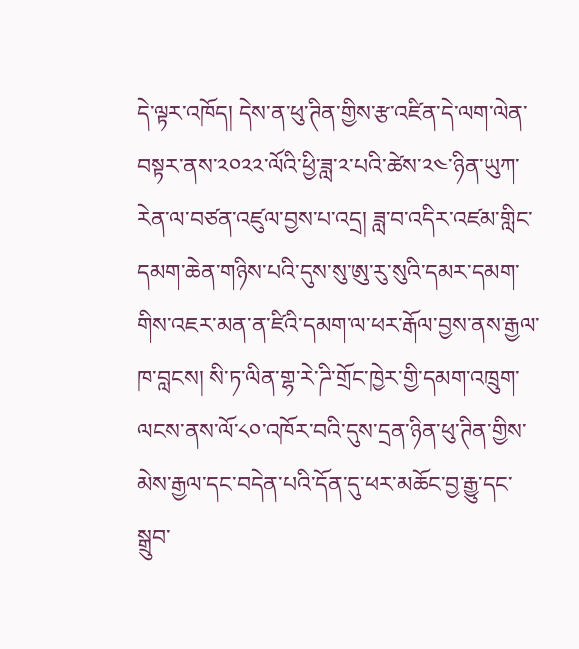དེ་ལྟར་འཁོད། དེས་ན་ཕུ་ཊིན་གྱིས་རྩ་འཛིན་དེ་ལག་ལེན་བསྟར་ནས་༢༠༢༢་ལོའི་ཕྱི་ཟླ་༢་པའི་ཚེས་༢༤་ཉིན་ཡུཀ་རེན་ལ་བཙན་འཛུལ་བྱས་པ་འདྲ། ཟླ་བ་འདིར་འཛམ་གླིང་དམག་ཆེན་གཉིས་པའི་དུས་སུ་ཨུ་རུ་སུའི་དམར་དམག་གིས་འཇར་མན་ན་ཛིའི་དམག་ལ་ཕར་རྒོལ་བྱས་ནས་རྒྱལ་ཁ་བླངས། སི་ཏ་ལིན་གྷ་རེ་ཌི་གྲོང་ཁྱེར་གྱི་དམག་འཁྲུག་ལངས་ནས་ལོ་༨༠་འཁོར་བའི་དུས་དྲན་ཉིན་ཕུ་ཊིན་གྱིས་མེས་རྒྱལ་དང་བདེན་པའི་དོན་དུ་ཕར་མཆོང་བྱ་རྒྱུ་དང་སྒྲུབ་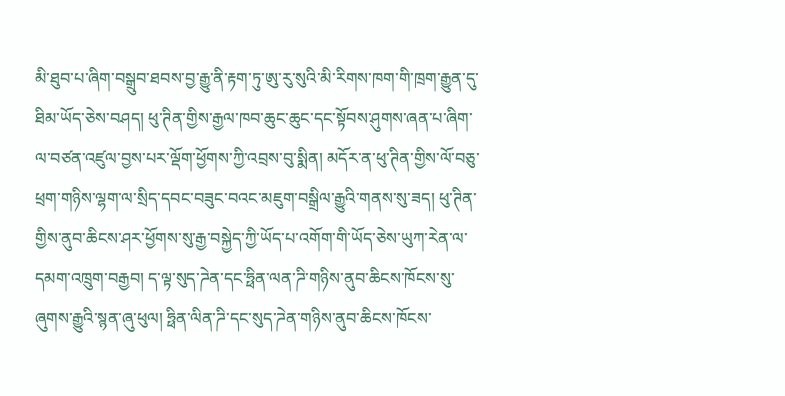མི་ཐུབ་པ་ཞིག་བསྒྲུབ་ཐབས་བྱ་རྒྱུ་ནི་རྟག་ཏུ་ཨུ་རུ་སུའི་མི་རིགས་ཁག་གི་ཁྲག་རྒྱུན་དུ་ཐིམ་ཡོད་ཅེས་བཤད། ཕུ་ཊིན་གྱིས་རྒྱལ་ཁབ་ཆུང་ཆུང་དང་སྟོབས་ཤུགས་ཞན་པ་ཞིག་ལ་བཙན་འཛུལ་བྱས་པར་ལྡོག་ཕྱོགས་ཀྱི་འབྲས་བུ་སྨིན། མདོར་ན་ཕུ་ཊིན་གྱིས་ལོ་བཅུ་ཕྲག་གཉིས་ལྷག་ལ་སྲིད་དབང་བཟུང་བའང་མཇུག་བསྒྲིལ་རྒྱུའི་གནས་སུ་ཟད། ཕུ་ཊིན་གྱིས་ནུབ་ཆིངས་ཤར་ཕྱོགས་སུ་རྒྱ་བསྐྱེད་ཀྱི་ཡོད་པ་འགོག་གི་ཡོད་ཅེས་ཡུཀ་རེན་ལ་དམག་འཁྲུག་བརྒྱབ། ད་ལྟ་སུད་ཌེན་དང་ཧྥིན་ལན་ཌི་གཉིས་ནུབ་ཆིངས་ཁོངས་སུ་ཞུགས་རྒྱུའི་སྙན་ཞུ་ཕུལ། ཧྥིན་ལིན་ཌི་དང་སུད་ཌེན་གཉིས་ནུབ་ཆིངས་ཁོངས་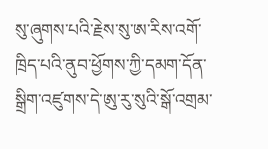སུ་ཞུགས་པའི་རྗེས་སུ་ཨ་རིས་འགོ་ཁྲིད་པའི་ནུབ་ཕྱོགས་ཀྱི་དམག་དོན་སྒྲིག་འཛུགས་དེ་ཨུ་རུ་སུའི་སྒོ་འགྲམ་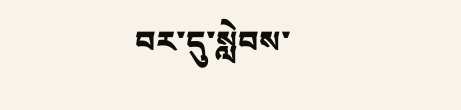བར་དུ་སླེབས་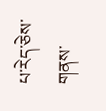པ་རེད་ཅེས་གནས་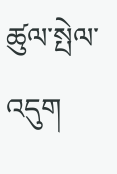ཚུལ་སྤེལ་འདུག